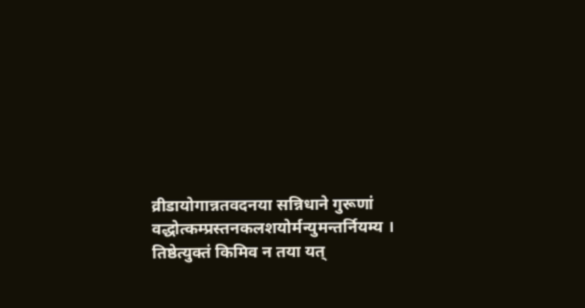व्रीडायोगान्नतवदनया सन्निधाने गुरूणां वद्धोत्कम्प्रस्तनकलशयोर्मन्युमन्तर्नियम्य ।
तिष्ठेत्युक्तं किमिव न तया यत्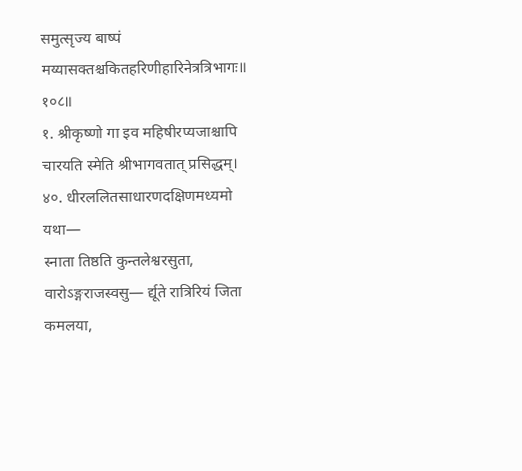समुत्सृज्य बाष्पं मय्यासक्तश्चकितहरिणीहारिनेत्रत्रिभागः॥ १०८॥
१. श्रीकृष्णो गा इव महिषीरप्यजाश्चापि चारयति स्मेति श्रीभागवतात् प्रसिद्धम्।
४०. धीरललितसाधारणदक्षिणमध्यमो यथा—
स्नाता तिष्ठति कुन्तलेश्वरसुता, वारोऽङ्गराजस्वसु— र्द्यूते रात्रिरियं जिता कमलया,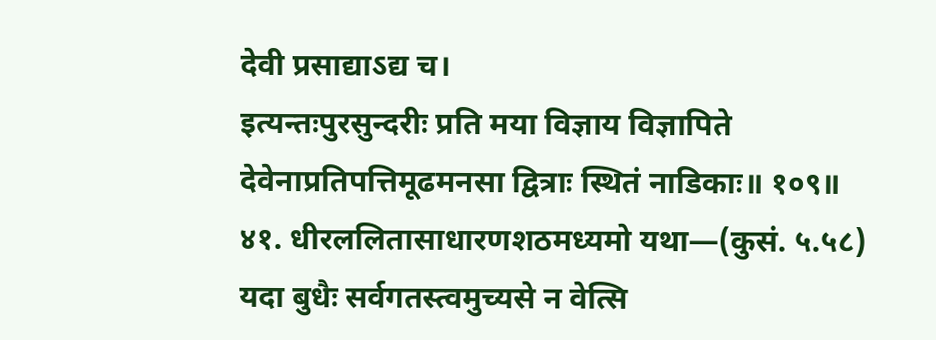देवी प्रसाद्याऽद्य च।
इत्यन्तःपुरसुन्दरीः प्रति मया विज्ञाय विज्ञापिते देवेनाप्रतिपत्तिमूढमनसा द्वित्राः स्थितं नाडिकाः॥ १०९॥
४१. धीरललितासाधारणशठमध्यमो यथा—(कुसं. ५.५८)
यदा बुधैः सर्वगतस्त्वमुच्यसे न वेत्सि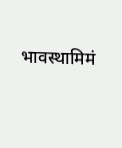भावस्थामिमं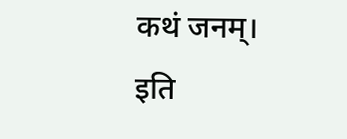कथं जनम्।
इति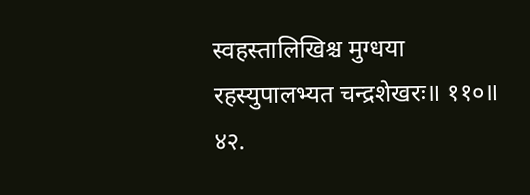स्वहस्तालिखिश्च मुग्धया रहस्युपालभ्यत चन्द्रशेखरः॥ ११०॥
४२.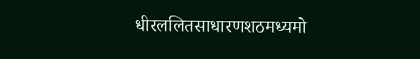धीरललितसाधारणशठमध्यमो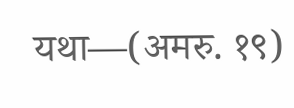यथा—(अमरु. १९)